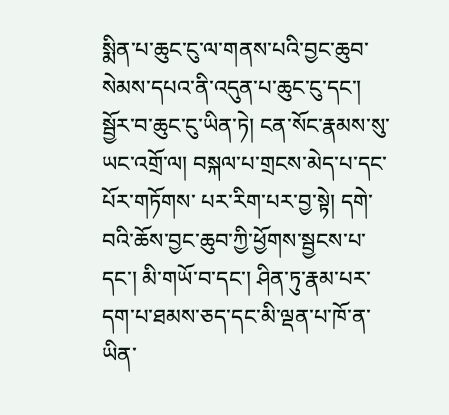སྨིན་པ་ཆུང་ངུ་ལ་གནས་པའི་བྱང་ཆུབ་སེམས་དཔའ་ནི་འདུན་པ་ཆུང་ངུ་དང་། སྦྱོར་བ་ཆུང་ངུ་ཡིན་ཏེ། ངན་སོང་རྣམས་སུ་ཡང་འགྲོ་ལ། བསྐལ་པ་གྲངས་མེད་པ་དང་པོར་གཏོགས་ པར་རིག་པར་བྱ་སྟེ། དགེ་བའི་ཆོས་བྱང་ཆུབ་ཀྱི་ཕྱོགས་སྦྱངས་པ་དང་། མི་གཡོ་བ་དང་། ཤིན་ཏུ་རྣམ་པར་དག་པ་ཐམས་ཅད་དང་མི་ལྡན་པ་ཁོ་ན་ཡིན་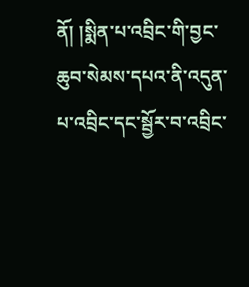ནོ། །སྨིན་པ་འབྲིང་གི་བྱང་ཆུབ་སེམས་དཔའ་ནི་འདུན་པ་འབྲིང་དང་སྦྱོར་བ་འབྲིང་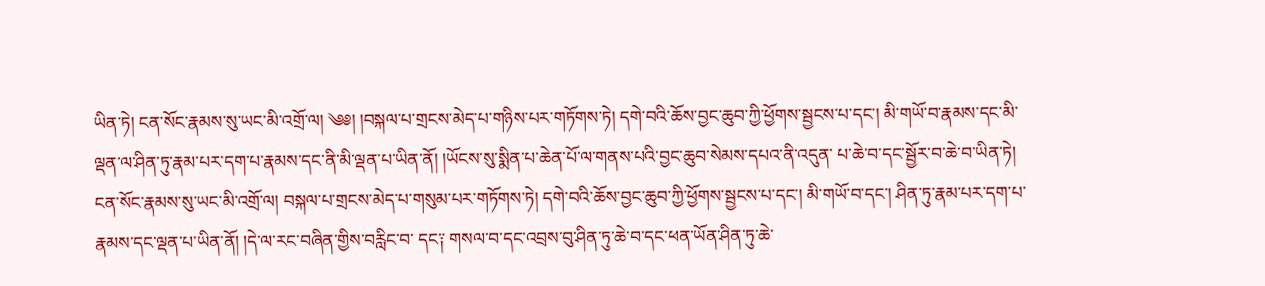ཡིན་ཏེ། ངན་སོང་རྣམས་སུ་ཡང་མི་འགྲོ་ལ། ༄༅། །བསྐལ་པ་གྲངས་མེད་པ་གཉིས་པར་གཏོགས་ཏེ། དགེ་བའི་ཆོས་བྱང་ཆུབ་ཀྱི་ཕྱོགས་སྦྱངས་པ་དང་། མི་གཡོ་བ་རྣམས་དང་མི་ལྡན་ལ་ཤིན་ཏུ་རྣམ་པར་དག་པ་རྣམས་དང་ནི་མི་ལྡན་པ་ཡིན་ནོ། །ཡོངས་སུ་སྨིན་པ་ཆེན་པོ་ལ་གནས་པའི་བྱང་ཆུབ་སེམས་དཔའ་ནི་འདུན་ པ་ཆེ་བ་དང་སྦྱོར་བ་ཆེ་བ་ཡིན་ཏེ། ངན་སོང་རྣམས་སུ་ཡང་མི་འགྲོ་ལ། བསྐལ་པ་གྲངས་མེད་པ་གསུམ་པར་གཏོགས་ཏེ། དགེ་བའི་ཆོས་བྱང་ཆུབ་ཀྱི་ཕྱོགས་སྦྱངས་པ་དང་། མི་གཡོ་བ་དང་། ཤིན་ཏུ་རྣམ་པར་དག་པ་རྣམས་དང་ལྡན་པ་ཡིན་ནོ། །དེ་ལ་རང་བཞིན་གྱིས་བརླིང་བ་ དང༑ གསལ་བ་དང་འབྲས་བུ་ཤིན་ཏུ་ཆེ་བ་དང་ཕན་ཡོན་ཤིན་ཏུ་ཆེ་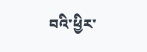བའི་ཕྱིར་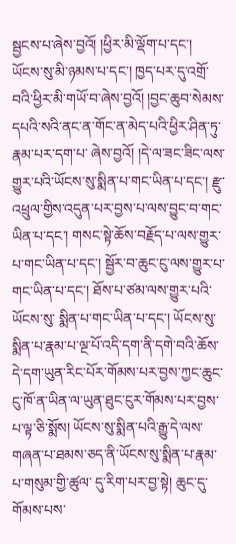སྦྱངས་པ་ཞེས་བྱའོ། །ཕྱིར་མི་ལྡོག་པ་དང་། ཡོངས་སུ་མི་ཉམས་པ་དང་། ཁྱད་པར་དུ་འགྲོ་བའི་ཕྱིར་མི་གཡོ་བ་ཞེས་བྱའོ། །བྱང་ཆུབ་སེམས་དཔའི་སའི་ནང་ན་གོང་ན་མེད་པའི་ཕྱིར་ཤིན་ཏུ་རྣམ་པར་དག་པ་ ཞེས་བྱའོ། །དེ་ལ་ཟང་ཟིང་ལས་གྱུར་པའི་ཡོངས་སུ་སྨིན་པ་གང་ཡིན་པ་དང་། རྫུ་འཕྲུལ་གྱིས་འདུན་པར་བྱས་པ་ལས་བྱུང་བ་གང་ཡིན་པ་དང་། གསང་སྟེ་ཆོས་བརྗོད་པ་ལས་གྱུར་པ་གང་ཡིན་པ་དང་། སྦྱོར་བ་ཆུང་ངུ་ལས་གྱུར་པ་གང་ཡིན་པ་དང་། ཐོས་པ་ཙམ་ལས་གྱུར་པའི་ཡོངས་སུ་ སྨིན་པ་གང་ཡིན་པ་དང་། ཡོངས་སུ་སྨིན་པ་རྣམ་པ་ལྔ་པོ་འདི་དག་ནི་དགེ་བའི་ཆོས་དེ་དག་ཡུན་རིང་པོར་གོམས་པར་བྱས་ཀྱང་ཆུང་ངུ་ཁོ་ན་ཡིན་ལ་ཡུན་ཐུང་ངུར་གོམས་པར་བྱས་པ་ལྟ་ཅི་སྨོས། ཡོངས་སུ་སྨིན་པའི་རྒྱུ་དེ་ལས་གཞན་པ་ཐམས་ཅད་ནི་ཡོངས་སུ་སྨིན་པ་རྣམ་པ་གསུམ་གྱི་ཚུལ་ དུ་རིག་པར་བྱ་སྟེ། ཆུང་དུ་གོམས་པས་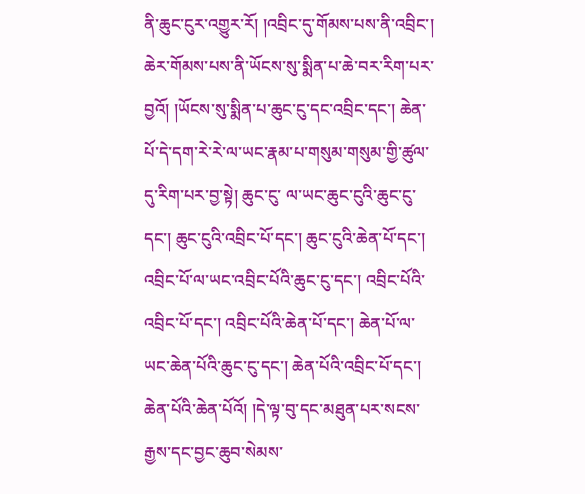ནི་ཆུང་ངུར་འགྱུར་རོ། །འབྲིང་དུ་གོམས་པས་ནི་འབྲིང་། ཆེར་གོམས་པས་ནི་ཡོངས་སུ་སྨིན་པ་ཆེ་བར་རིག་པར་བྱའོ། །ཡོངས་སུ་སྨིན་པ་ཆུང་ངུ་དང་འབྲིང་དང་། ཆེན་པོ་དེ་དག་རེ་རེ་ལ་ཡང་རྣམ་པ་གསུམ་གསུམ་གྱི་ཚུལ་དུ་རིག་པར་བྱ་སྟེ། ཆུང་ངུ་ ལ་ཡང་ཆུང་ངུའི་ཆུང་ངུ་དང་། ཆུང་ངུའི་འབྲིང་པོ་དང་། ཆུང་ངུའི་ཆེན་པོ་དང་། འབྲིང་པོ་ལ་ཡང་འབྲིང་པོའི་ཆུང་ངུ་དང་། འབྲིང་པོའི་འབྲིང་པོ་དང་། འབྲིང་པོའི་ཆེན་པོ་དང་། ཆེན་པོ་ལ་ཡང་ཆེན་པོའི་ཆུང་ངུ་དང་། ཆེན་པོའི་འབྲིང་པོ་དང་། ཆེན་པོའི་ཆེན་པོའོ། །དེ་ལྟ་བུ་དང་མཐུན་པར་སངས་ རྒྱས་དང་བྱང་ཆུབ་སེམས་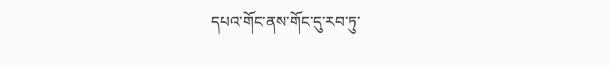དཔའ་གོང་ནས་གོང་དུ་རབ་ཏུ་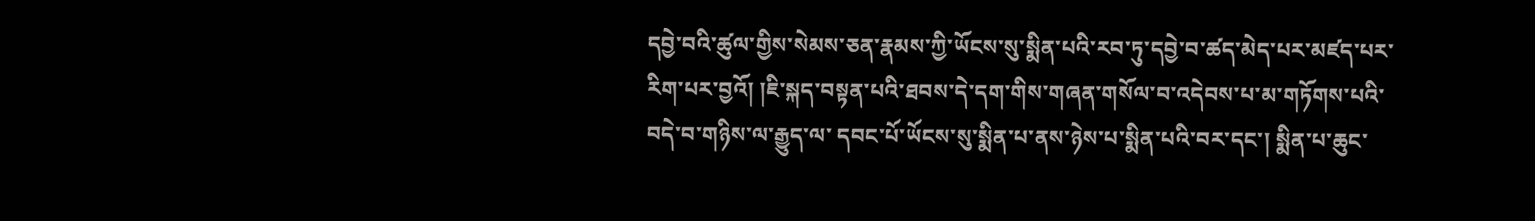དབྱེ་བའི་ཚུལ་གྱིས་སེམས་ཅན་རྣམས་ཀྱི་ཡོངས་སུ་སྨིན་པའི་རབ་ཏུ་དབྱེ་བ་ཚད་མེད་པར་མཛད་པར་རིག་པར་བྱའོ། །ཇི་སྐད་བསྟན་པའི་ཐབས་དེ་དག་གིས་གཞན་གསོལ་བ་འདེབས་པ་མ་གཏོགས་པའི་བདེ་བ་གཉིས་ལ་རྒྱུད་ལ་ དབང་པོ་ཡོངས་སུ་སྨིན་པ་ནས་ཉེས་པ་སྨིན་པའི་བར་དང་། སྨིན་པ་ཆུང་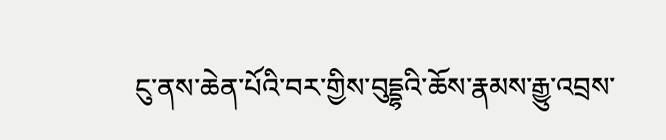ངུ་ནས་ཆེན་པོའི་བར་གྱིས་བུདྡྷའི་ཆོས་རྣམས་རྒྱུ་འབྲས་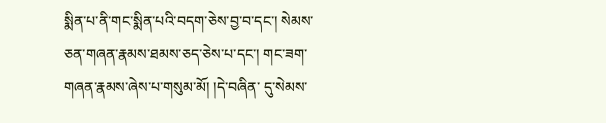སྨིན་པ་ནི་གང་སྨིན་པའི་བདག་ཅེས་བྱ་བ་དང་། སེམས་ཅན་གཞན་རྣམས་ཐམས་ཅད་ཅེས་པ་དང་། གང་ཟག་གཞན་རྣམས་ཞེས་པ་གསུམ་མོ། །དེ་བཞིན་ དུ་སེམས་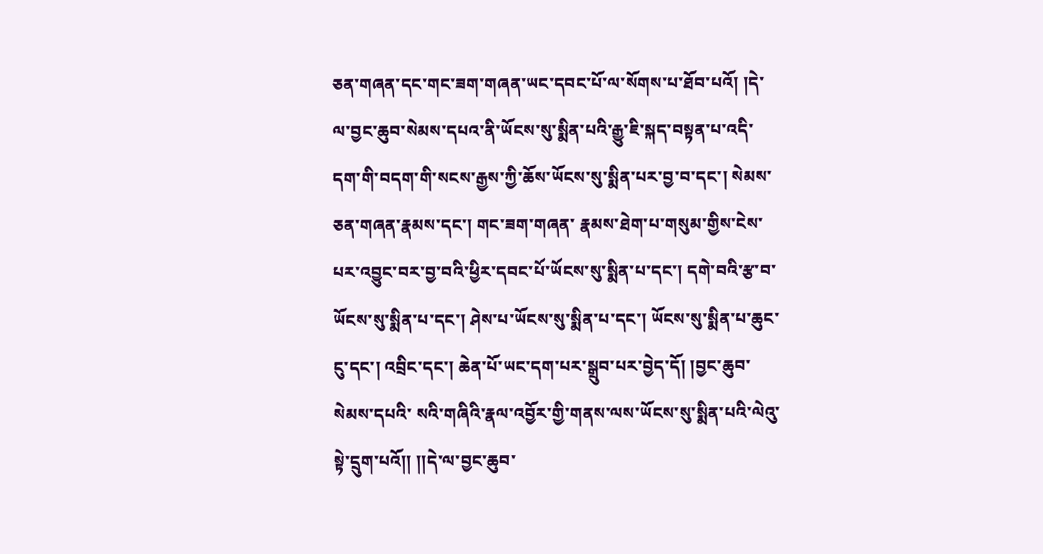ཅན་གཞན་དང་གང་ཟག་གཞན་ཡང་དབང་པོ་ལ་སོགས་པ་ཐོབ་པའོ། །དེ་ལ་བྱང་ཆུབ་སེམས་དཔའ་ནི་ཡོངས་སུ་སྨིན་པའི་རྒྱུ་ཇི་སྐད་བསྟན་པ་འདི་དག་གི་བདག་གི་སངས་རྒྱས་ཀྱི་ཆོས་ཡོངས་སུ་སྨིན་པར་བྱ་བ་དང་། སེམས་ཅན་གཞན་རྣམས་དང་། གང་ཟག་གཞན་ རྣམས་ཐེག་པ་གསུམ་གྱིས་ངེས་པར་འབྱུང་བར་བྱ་བའི་ཕྱིར་དབང་པོ་ཡོངས་སུ་སྨིན་པ་དང་། དགེ་བའི་རྩ་བ་ཡོངས་སུ་སྨིན་པ་དང་། ཤེས་པ་ཡོངས་སུ་སྨིན་པ་དང་། ཡོངས་སུ་སྨིན་པ་ཆུང་ངུ་དང་། འབྲིང་དང་། ཆེན་པོ་ཡང་དག་པར་སྒྲུབ་པར་བྱེད་དོ། །བྱང་ཆུབ་སེམས་དཔའི་ སའི་གཞིའི་རྣལ་འབྱོར་གྱི་གནས་ལས་ཡོངས་སུ་སྨིན་པའི་ལེའུ་སྟེ་དྲུག་པའོ།། །།དེ་ལ་བྱང་ཆུབ་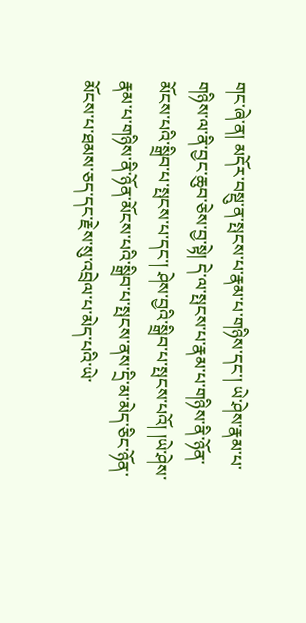གང་ཞེ་ན། མདོར་བསྡུ་ན་སྤངས་པ་རྣམ་པ་གཉིས་དང་། ཡེ་ཤེས་རྣམ་པ་གཉིས་ལ་ནི་བྱང་ཆུབ་ཅེས་བྱ་སྟེ། དེ་ལ་སྤངས་པ་རྣམ་པ་གཉིས་ནི་ཉོན་མོངས་པའི་སྒྲིབ་པ་སྤངས་པ་དང་། ཤེས་བྱའི་སྒྲིབ་པ་སྤངས་པའོ། །ཡེ་ཤེས་རྣམ་པ་གཉིས་ནི་ཉོན་མོངས་པའི་སྒྲིབ་པ་སྤངས་ནས་དྲི་མ་མེད་ཅིང་ཉོན་མོངས་པ་ཐམས་ཅད་དང་རྗེས་སུ་འབྲེལ་པ་མེད་པའི་ཡེ་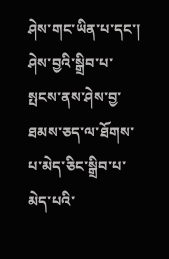ཤེས་གང་ཡིན་པ་དང་། ཤེས་བྱའི་སྒྲིབ་པ་སྤངས་ནས་ཤེས་བྱ་ཐམས་ཅད་ལ་ཐོགས་པ་མེད་ཅིང་སྒྲིབ་པ་མེད་པའི་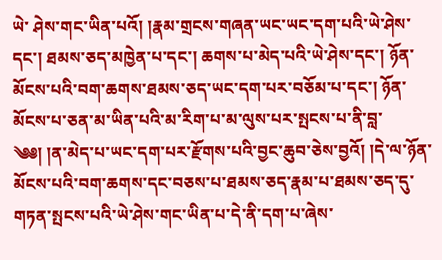ཡེ་ ཤེས་གང་ཡིན་པའོ། །རྣམ་གྲངས་གཞན་ཡང་ཡང་དག་པའི་ཡེ་ཤེས་དང་། ཐམས་ཅད་མཁྱེན་པ་དང་། ཆགས་པ་མེད་པའི་ཡེ་ཤེས་དང་། ཉོན་མོངས་པའི་བག་ཆགས་ཐམས་ཅད་ཡང་དག་པར་བཅོམ་པ་དང་། ཉོན་མོངས་པ་ཅན་མ་ཡིན་པའི་མ་རིག་པ་མ་ལུས་པར་སྤངས་པ་ནི་བླ་ ༄༅། །ན་མེད་པ་ཡང་དག་པར་རྫོགས་པའི་བྱང་ཆུབ་ཅེས་བྱའོ། །དེ་ལ་ཉོན་མོངས་པའི་བག་ཆགས་དང་བཅས་པ་ཐམས་ཅད་རྣམ་པ་ཐམས་ཅད་དུ་གཏན་སྤངས་པའི་ཡེ་ཤེས་གང་ཡིན་པ་དེ་ནི་དག་པ་ཞེས་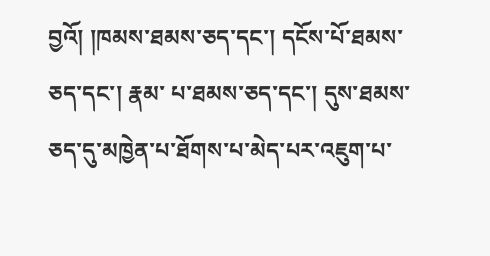བྱའོ། །ཁམས་ཐམས་ཅད་དང་། དངོས་པོ་ཐམས་ཅད་དང་། རྣམ་ པ་ཐམས་ཅད་དང་། དུས་ཐམས་ཅད་དུ་མཁྱེན་པ་ཐོགས་པ་མེད་པར་འཇུག་པ་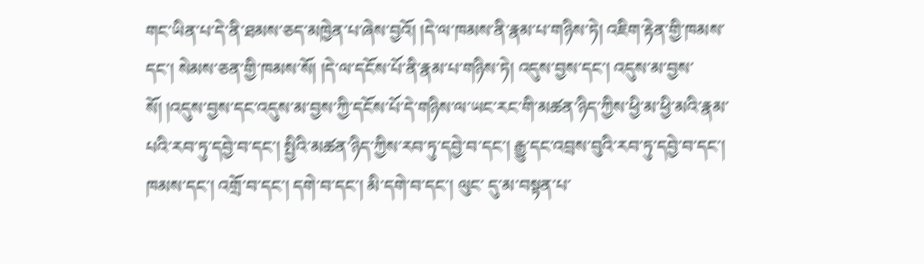གང་ཡིན་པ་དེ་ནི་ཐམས་ཅད་མཁྱེན་པ་ཞེས་བྱའོ། །དེ་ལ་ཁམས་ནི་རྣམ་པ་གཉིས་ཏེ། འཇིག་རྟེན་གྱི་ཁམས་དང་། སེམས་ཅན་གྱི་ཁམས་སོ། །དེ་ལ་དངོས་པོ་ནི་རྣམ་པ་གཉིས་ཏེ། འདུས་བྱས་དང་། འདུས་མ་བྱས་སོ། །འདུས་བྱས་དང་འདུས་མ་བྱས་ཀྱི་དངོས་པོ་དེ་གཉིས་ལ་ཡང་རང་གི་མཚན་ཉིད་ཀྱིས་ཕྱི་མ་ཕྱི་མའི་རྣམ་པའི་རབ་ཏུ་དབྱེ་བ་དང་། སྤྱིའི་མཚན་ཉིད་ཀྱིས་རབ་ཏུ་དབྱེ་བ་དང་། རྒྱུ་དང་འབྲས་བུའི་རབ་ཏུ་དབྱེ་བ་དང་། ཁམས་དང་། འགྲོ་བ་དང་། དགེ་བ་དང་། མི་དགེ་བ་དང་། ལུང་ དུ་མ་བསྟན་པ་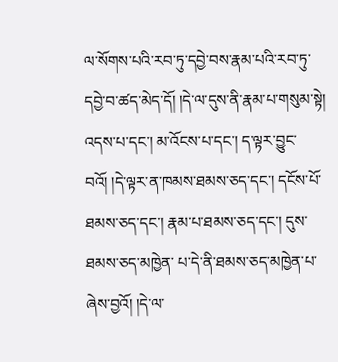ལ་སོགས་པའི་རབ་ཏུ་དབྱེ་བས་རྣམ་པའི་རབ་ཏུ་དབྱེ་བ་ཚད་མེད་དོ། །དེ་ལ་དུས་ནི་རྣམ་པ་གསུམ་སྟེ། འདས་པ་དང་། མ་འོངས་པ་དང་། ད་ལྟར་བྱུང་བའོ། །དེ་ལྟར་ན་ཁམས་ཐམས་ཅད་དང་། དངོས་པོ་ཐམས་ཅད་དང་། རྣམ་པ་ཐམས་ཅད་དང་། དུས་ཐམས་ཅད་མཁྱེན་ པ་དེ་ནི་ཐམས་ཅད་མཁྱེན་པ་ཞེས་བྱའོ། །དེ་ལ་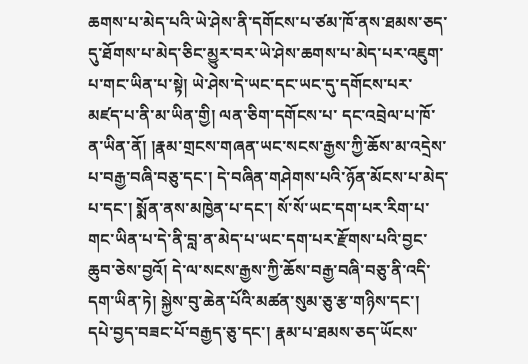ཆགས་པ་མེད་པའི་ཡེ་ཤེས་ནི་དགོངས་པ་ཙམ་ཁོ་ནས་ཐམས་ཅད་དུ་ཐོགས་པ་མེད་ཅིང་མྱུར་བར་ཡེ་ཤེས་ཆགས་པ་མེད་པར་འཇུག་པ་གང་ཡིན་པ་སྟེ། ཡེ་ཤེས་དེ་ཡང་དང་ཡང་དུ་དགོངས་པར་མཛད་པ་ནི་མ་ཡིན་གྱི། ལན་ཅིག་དགོངས་པ་ དང་འབྲེལ་པ་ཁོ་ན་ཡིན་ནོ། །རྣམ་གྲངས་གཞན་ཡང་སངས་རྒྱས་ཀྱི་ཆོས་མ་འདྲེས་པ་བརྒྱ་བཞི་བཅུ་དང་། དེ་བཞིན་གཤེགས་པའི་ཉོན་མོངས་པ་མེད་པ་དང་། སྨོན་ནས་མཁྱེན་པ་དང་། སོ་སོ་ཡང་དག་པར་རིག་པ་གང་ཡིན་པ་དེ་ནི་བླ་ན་མེད་པ་ཡང་དག་པར་རྫོགས་པའི་བྱང་ཆུབ་ཅེས་བྱའོ། དེ་ལ་སངས་རྒྱས་ཀྱི་ཆོས་བརྒྱ་བཞི་བཅུ་ནི་འདི་དག་ཡིན་ཏེ། སྐྱེས་བུ་ཆེན་པོའི་མཚན་སུམ་ཅུ་རྩ་གཉིས་དང་། དཔེ་བྱད་བཟང་པོ་བརྒྱད་ཅུ་དང་། རྣམ་པ་ཐམས་ཅད་ཡོངས་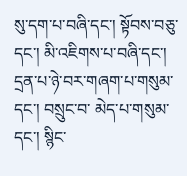སུ་དག་པ་བཞི་དང་། སྟོབས་བཅུ་དང་། མི་འཇིགས་པ་བཞི་དང་། དྲན་པ་ཉེ་བར་གཞག་པ་གསུམ་དང་། བསྲུང་བ་ མེད་པ་གསུམ་དང་། སྙིང་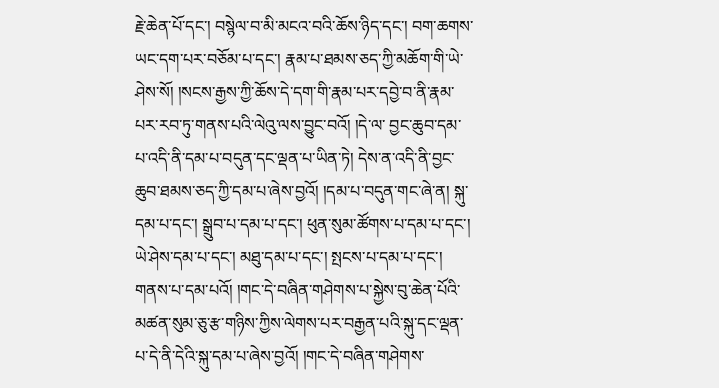རྗེ་ཆེན་པོ་དང་། བསྙེལ་བ་མི་མངའ་བའི་ཆོས་ཉིད་དང་། བག་ཆགས་ཡང་དག་པར་བཅོམ་པ་དང་། རྣམ་པ་ཐམས་ཅད་ཀྱི་མཆོག་གི་ཡེ་ཤེས་སོ། །སངས་རྒྱས་ཀྱི་ཆོས་དེ་དག་གི་རྣམ་པར་དབྱེ་བ་ནི་རྣམ་པར་རབ་ཏུ་གནས་པའི་ལེའུ་ལས་བྱུང་བའོ། །དེ་ལ་ བྱང་ཆུབ་དམ་པ་འདི་ནི་དམ་པ་བདུན་དང་ལྡན་པ་ཡིན་ཏེ། དེས་ན་འདི་ནི་བྱང་ཆུབ་ཐམས་ཅད་ཀྱི་དམ་པ་ཞེས་བྱའོ། །དམ་པ་བདུན་གང་ཞེ་ན། སྐུ་དམ་པ་དང་། སྒྲུབ་པ་དམ་པ་དང་། ཕུན་སུམ་ཚོགས་པ་དམ་པ་དང་། ཡེ་ཤེས་དམ་པ་དང་། མཐུ་དམ་པ་དང་། སྤངས་པ་དམ་པ་དང་། གནས་པ་དམ་པའོ། །གང་དེ་བཞིན་གཤེགས་པ་སྐྱེས་བུ་ཆེན་པོའི་མཚན་སུམ་ཅུ་རྩ་གཉིས་ཀྱིས་ལེགས་པར་བརྒྱན་པའི་སྐུ་དང་ལྡན་པ་དེ་ནི་དེའི་སྐུ་དམ་པ་ཞེས་བྱའོ། །གང་དེ་བཞིན་གཤེགས་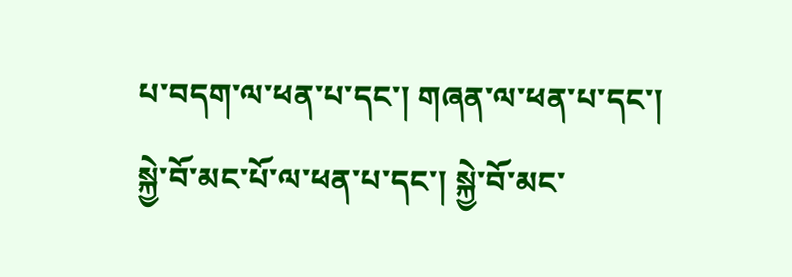པ་བདག་ལ་ཕན་པ་དང་། གཞན་ལ་ཕན་པ་དང་། སྐྱེ་བོ་མང་པོ་ལ་ཕན་པ་དང་། སྐྱེ་བོ་མང་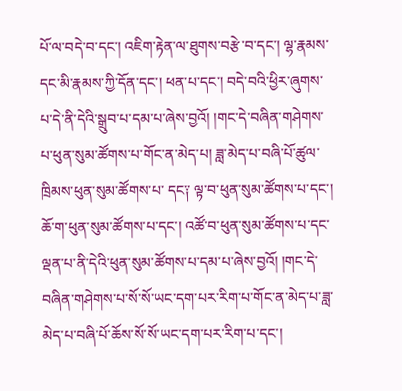པོ་ལ་བདེ་བ་དང་། འཇིག་རྟེན་ལ་ཐུགས་བརྩེ་བ་དང་། ལྷ་རྣམས་དང་མི་རྣམས་ཀྱི་དོན་དང་། ཕན་པ་དང་། བདེ་བའི་ཕྱིར་ཞུགས་པ་དེ་ནི་དེའི་སྒྲུབ་པ་དམ་པ་ཞེས་བྱའོ། །གང་དེ་བཞིན་གཤེགས་པ་ཕུན་སུམ་ཚོགས་པ་གོང་ན་མེད་པ། ཟླ་མེད་པ་བཞི་པོ་ཚུལ་ཁྲིམས་ཕུན་སུམ་ཚོགས་པ་ དང༑ ལྟ་བ་ཕུན་སུམ་ཚོགས་པ་དང་། ཆོ་ག་ཕུན་སུམ་ཚོགས་པ་དང་། འཚོ་བ་ཕུན་སུམ་ཚོགས་པ་དང་ལྡན་པ་ནི་དེའི་ཕུན་སུམ་ཚོགས་པ་དམ་པ་ཞེས་བྱའོ། །གང་དེ་བཞིན་གཤེགས་པ་སོ་སོ་ཡང་དག་པར་རིག་པ་གོང་ན་མེད་པ་ཟླ་མེད་པ་བཞི་པོ་ཆོས་སོ་སོ་ཡང་དག་པར་རིག་པ་དང་།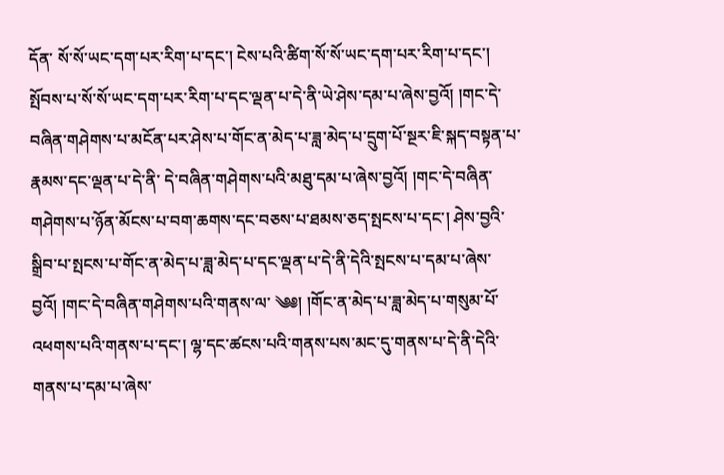དོན་ སོ་སོ་ཡང་དག་པར་རིག་པ་དང་། ངེས་པའི་ཚིག་སོ་སོ་ཡང་དག་པར་རིག་པ་དང་། སྤོབས་པ་སོ་སོ་ཡང་དག་པར་རིག་པ་དང་ལྡན་པ་དེ་ནི་ཡེ་ཤེས་དམ་པ་ཞེས་བྱའོ། །གང་དེ་བཞིན་གཤེགས་པ་མངོན་པར་ཤེས་པ་གོང་ན་མེད་པ་ཟླ་མེད་པ་དྲུག་པོ་སྔར་ཇི་སྐད་བསྟན་པ་རྣམས་དང་ལྡན་པ་དེ་ནི་ དེ་བཞིན་གཤེགས་པའི་མཐུ་དམ་པ་ཞེས་བྱའོ། །གང་དེ་བཞིན་གཤེགས་པ་ཉོན་མོངས་པ་བག་ཆགས་དང་བཅས་པ་ཐམས་ཅད་སྤངས་པ་དང་། ཤེས་བྱའི་སྒྲིབ་པ་སྤངས་པ་གོང་ན་མེད་པ་ཟླ་མེད་པ་དང་ལྡན་པ་དེ་ནི་དེའི་སྤངས་པ་དམ་པ་ཞེས་བྱའོ། །གང་དེ་བཞིན་གཤེགས་པའི་གནས་ལ་ ༄༅། །གོང་ན་མེད་པ་ཟླ་མེད་པ་གསུམ་པོ་འཕགས་པའི་གནས་པ་དང་། ལྷ་དང་ཚངས་པའི་གནས་པས་མང་དུ་གནས་པ་དེ་ནི་དེའི་གནས་པ་དམ་པ་ཞེས་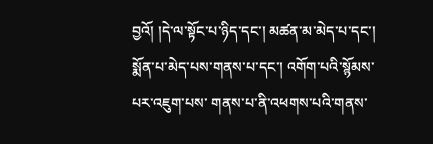བྱའོ། །དེ་ལ་སྟོང་པ་ཉིད་དང་། མཚན་མ་མེད་པ་དང་། སྨོན་པ་མེད་པས་གནས་པ་དང་། འགོག་པའི་སྙོམས་པར་འཇུག་པས་ གནས་པ་ནི་འཕགས་པའི་གནས་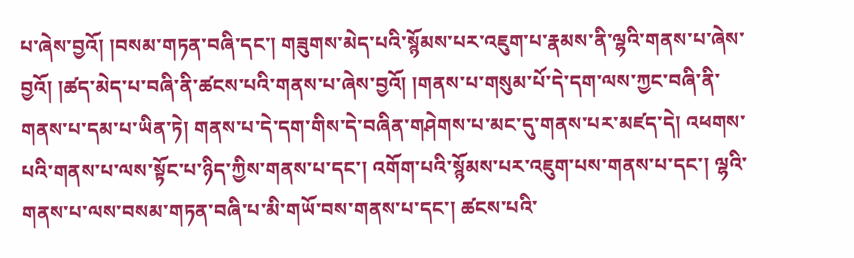པ་ཞེས་བྱའོ། །བསམ་གཏན་བཞི་དང་། གཟུགས་མེད་པའི་སྙོམས་པར་འཇུག་པ་རྣམས་ནི་ལྷའི་གནས་པ་ཞེས་བྱའོ། །ཚད་མེད་པ་བཞི་ནི་ཚངས་པའི་གནས་པ་ཞེས་བྱའོ། །གནས་པ་གསུམ་པོ་དེ་དག་ལས་ཀྱང་བཞི་ནི་གནས་པ་དམ་པ་ཡིན་ཏེ། གནས་པ་དེ་དག་གིས་དེ་བཞིན་གཤེགས་པ་མང་དུ་གནས་པར་མཛད་དེ། འཕགས་པའི་གནས་པ་ལས་སྟོང་པ་ཉིད་ཀྱིས་གནས་པ་དང་། འགོག་པའི་སྙོམས་པར་འཇུག་པས་གནས་པ་དང་། ལྷའི་གནས་པ་ལས་བསམ་གཏན་བཞི་པ་མི་གཡོ་བས་གནས་པ་དང་། ཚངས་པའི་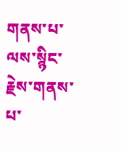གནས་པ་ ལས་སྙིང་རྗེས་གནས་པ་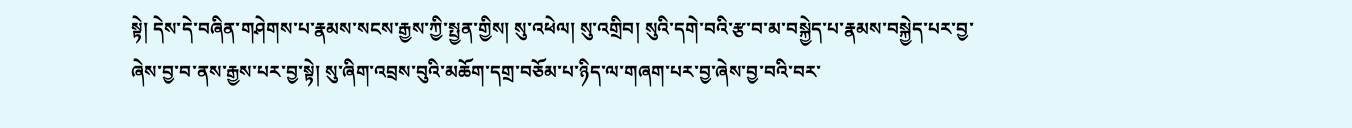སྟེ། དེས་དེ་བཞིན་གཤེགས་པ་རྣམས་སངས་རྒྱས་ཀྱི་སྤྱན་གྱིས། སུ་འཕེལ། སུ་འགྲིབ། སུའི་དགེ་བའི་རྩ་བ་མ་བསྐྱེད་པ་རྣམས་བསྐྱེད་པར་བྱ་ཞེས་བྱ་བ་ནས་རྒྱས་པར་བྱ་སྟེ། སུ་ཞིག་འབྲས་བུའི་མཆོག་དགྲ་བཅོམ་པ་ཉིད་ལ་གཞག་པར་བྱ་ཞེས་བྱ་བའི་བར་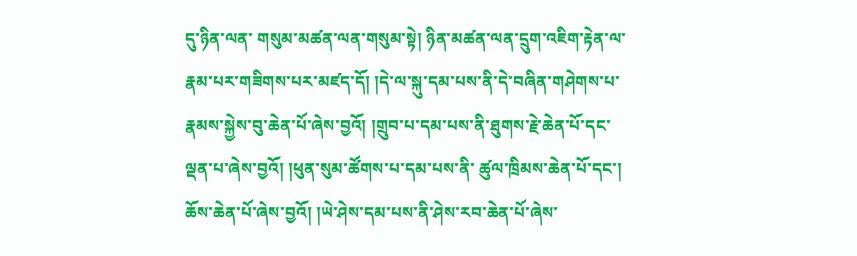དུ་ཉིན་ལན་ གསུམ་མཚན་ལན་གསུམ་སྟེ། ཉིན་མཚན་ལན་དྲུག་འཇིག་རྟེན་ལ་རྣམ་པར་གཟིགས་པར་མཛད་དོ། །དེ་ལ་སྐུ་དམ་པས་ནི་དེ་བཞིན་གཤེགས་པ་རྣམས་སྐྱེས་བུ་ཆེན་པོ་ཞེས་བྱའོ། །གྲུབ་པ་དམ་པས་ནི་ཐུགས་རྗེ་ཆེན་པོ་དང་ལྡན་པ་ཞེས་བྱའོ། །ཕུན་སུམ་ཚོགས་པ་དམ་པས་ནི་ ཚུལ་ཁྲིམས་ཆེན་པོ་དང་། ཆོས་ཆེན་པོ་ཞེས་བྱའོ། །ཡེ་ཤེས་དམ་པས་ནི་ཤེས་རབ་ཆེན་པོ་ཞེས་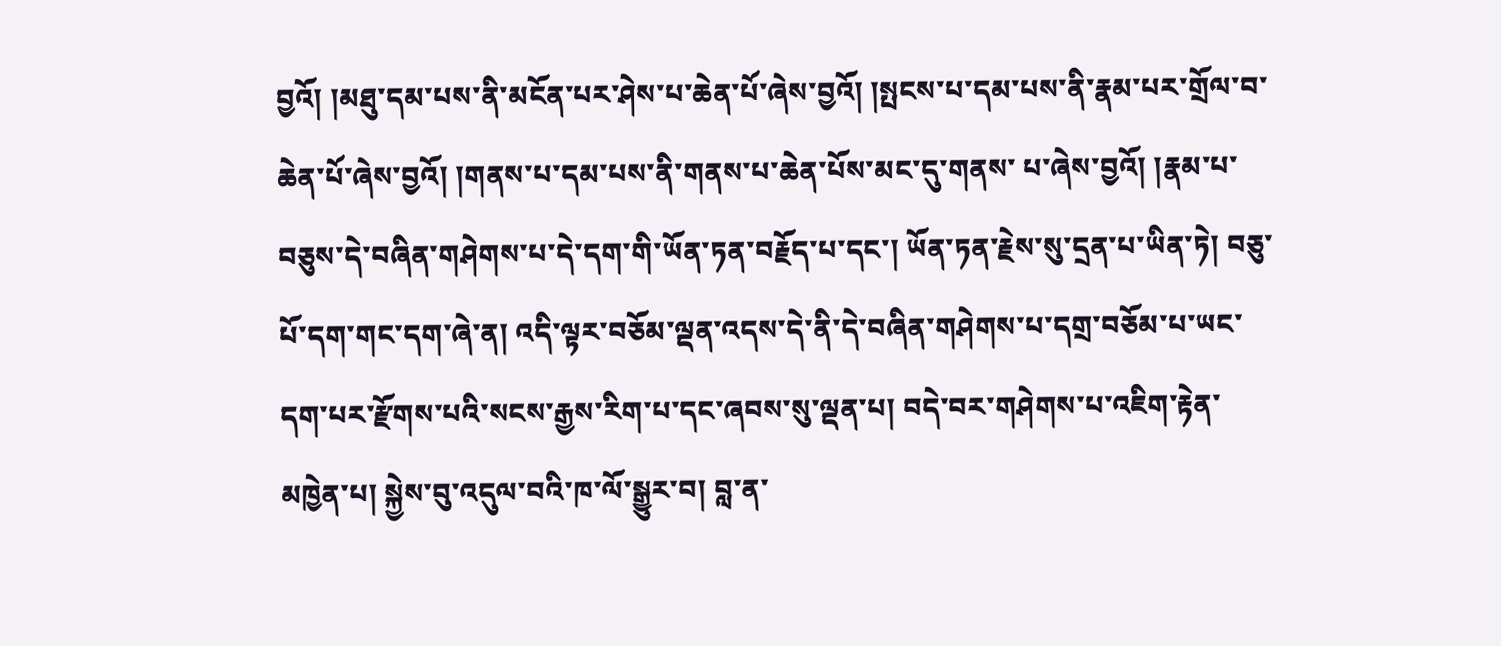བྱའོ། །མཐུ་དམ་པས་ནི་མངོན་པར་ཤེས་པ་ཆེན་པོ་ཞེས་བྱའོ། །སྤངས་པ་དམ་པས་ནི་རྣམ་པར་གྲོལ་བ་ཆེན་པོ་ཞེས་བྱའོ། །གནས་པ་དམ་པས་ནི་གནས་པ་ཆེན་པོས་མང་དུ་གནས་ པ་ཞེས་བྱའོ། །རྣམ་པ་བཅུས་དེ་བཞིན་གཤེགས་པ་དེ་དག་གི་ཡོན་ཏན་བརྗོད་པ་དང་། ཡོན་ཏན་རྗེས་སུ་དྲན་པ་ཡིན་ཏེ། བཅུ་པོ་དག་གང་དག་ཞེ་ན། འདི་ལྟར་བཅོམ་ལྡན་འདས་དེ་ནི་དེ་བཞིན་གཤེགས་པ་དགྲ་བཅོམ་པ་ཡང་དག་པར་རྫོགས་པའི་སངས་རྒྱས་རིག་པ་དང་ཞབས་སུ་ལྡན་པ། བདེ་བར་གཤེགས་པ་འཇིག་རྟེན་མཁྱེན་པ། སྐྱེས་བུ་འདུལ་བའི་ཁ་ལོ་སྒྱུར་བ། བླ་ན་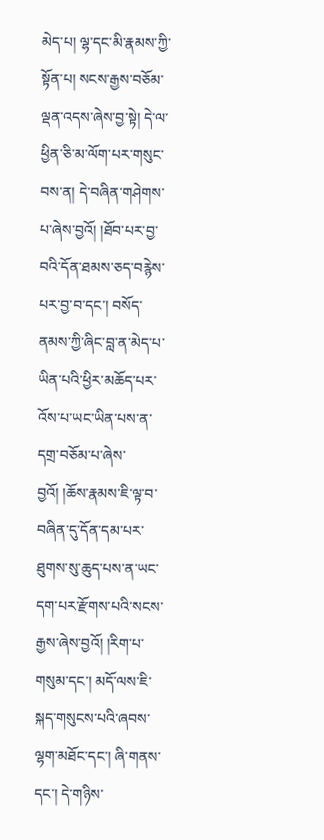མེད་པ། ལྷ་དང་མི་རྣམས་ཀྱི་སྟོན་པ། སངས་རྒྱས་བཅོམ་ལྡན་འདས་ཞེས་བྱ་སྟེ། དེ་ལ་ཕྱིན་ཅི་མ་ལོག་པར་གསུང་བས་ན། དེ་བཞིན་གཤེགས་པ་ཞེས་བྱའོ། །ཐོབ་པར་བྱ་བའི་དོན་ཐམས་ཅད་བརྙེས་ པར་བྱ་བ་དང་། བསོད་ནམས་ཀྱི་ཞིང་བླ་ན་མེད་པ་ཡིན་པའི་ཕྱིར་མཆོད་པར་འོས་པ་ཡང་ཡིན་པས་ན་དགྲ་བཅོམ་པ་ཞེས་བྱའོ། །ཆོས་རྣམས་ཇི་ལྟ་བ་བཞིན་དུ་དོན་དམ་པར་ཐུགས་སུ་ཆུད་པས་ན་ཡང་དག་པར་རྫོགས་པའི་སངས་རྒྱས་ཞེས་བྱའོ། །རིག་པ་གསུམ་དང་། མདོ་ལས་ཇི་ སྐད་གསུངས་པའི་ཞབས་ལྷག་མཐོང་དང་། ཞི་གནས་དང་། དེ་གཉིས་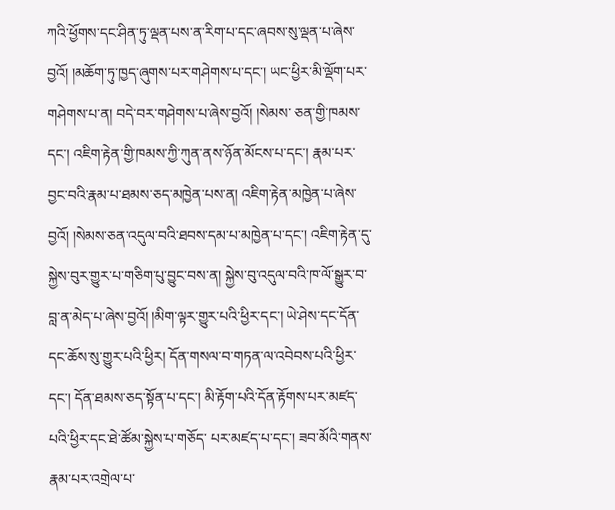ཀའི་ཕྱོགས་དང་ཤིན་ཏུ་ལྡན་པས་ན་རིག་པ་དང་ཞབས་སུ་ལྡན་པ་ཞེས་བྱའོ། །མཆོག་ཏུ་ཁྱད་ཞུགས་པར་གཤེགས་པ་དང་། ཡང་ཕྱིར་མི་ལྡོག་པར་གཤེགས་པ་ན། བདེ་བར་གཤེགས་པ་ཞེས་བྱའོ། །སེམས་ ཅན་གྱི་ཁམས་དང་། འཇིག་རྟེན་གྱི་ཁམས་ཀྱི་ཀུན་ནས་ཉོན་མོངས་པ་དང་། རྣམ་པར་བྱང་བའི་རྣམ་པ་ཐམས་ཅད་མཁྱེན་པས་ན། འཇིག་རྟེན་མཁྱེན་པ་ཞེས་བྱའོ། །སེམས་ཅན་འདུལ་བའི་ཐབས་དམ་པ་མཁྱེན་པ་དང་། འཇིག་རྟེན་དུ་སྐྱེས་བུར་གྱུར་པ་གཅིག་པུ་བྱུང་བས་ན། སྐྱེས་བུ་འདུལ་བའི་ཁ་ལོ་སྒྱུར་བ་བླ་ན་མེད་པ་ཞེས་བྱའོ། །མིག་ལྟར་གྱུར་པའི་ཕྱིར་དང་། ཡེ་ཤེས་དང་དོན་དང་ཆོས་སུ་གྱུར་པའི་ཕྱིར། དོན་གསལ་བ་གཏན་ལ་འབེབས་པའི་ཕྱིར་དང་། དོན་ཐམས་ཅད་སྟོན་པ་དང་། མི་རྟོག་པའི་དོན་རྟོགས་པར་མཛད་པའི་ཕྱིར་དང་ཐེ་ཚོམ་སྐྱེས་པ་གཅོད་ པར་མཛད་པ་དང་། ཟབ་མོའི་གནས་རྣམ་པར་འགྲེལ་པ་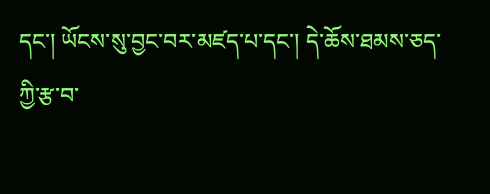དང་། ཡོངས་སུ་བྱང་བར་མཛད་པ་དང་། དེ་ཆོས་ཐམས་ཅད་ཀྱི་རྩ་བ་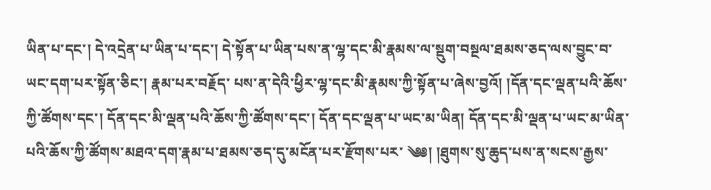ཡིན་པ་དང་། དེ་འདྲེན་པ་ཡིན་པ་དང་། དེ་སྟོན་པ་ཡིན་པས་ན་ལྷ་དང་མི་རྣམས་ལ་སྡུག་བསྔལ་ཐམས་ཅད་ལས་བྱུང་བ་ཡང་དག་པར་སྟོན་ཅིང་། རྣམ་པར་བརྗོད་ པས་ན་དེའི་ཕྱིར་ལྷ་དང་མི་རྣམས་ཀྱི་སྟོན་པ་ཞེས་བྱའོ། །དོན་དང་ལྡན་པའི་ཆོས་ཀྱི་ཚོགས་དང་། དོན་དང་མི་ལྡན་པའི་ཆོས་ཀྱི་ཚོགས་དང་། དོན་དང་ལྡན་པ་ཡང་མ་ཡིན། དོན་དང་མི་ལྡན་པ་ཡང་མ་ཡིན་པའི་ཆོས་ཀྱི་ཚོགས་མཐའ་དག་རྣམ་པ་ཐམས་ཅད་དུ་མངོན་པར་རྫོགས་པར་ ༄༅། །ཐུགས་སུ་ཆུད་པས་ན་སངས་རྒྱས་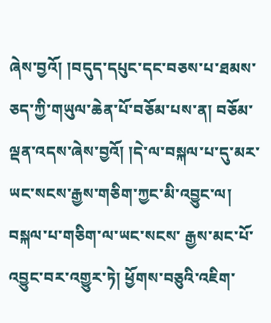ཞེས་བྱའོ། །བདུད་དཔུང་དང་བཅས་པ་ཐམས་ཅད་ཀྱི་གཡུལ་ཆེན་པོ་བཅོམ་པས་ན། བཅོམ་ལྡན་འདས་ཞེས་བྱའོ། །དེ་ལ་བསྐལ་པ་དུ་མར་ཡང་སངས་རྒྱས་གཅིག་ཀྱང་མི་འབྱུང་ལ། བསྐལ་པ་གཅིག་ལ་ཡང་སངས་ རྒྱས་མང་པོ་འབྱུང་བར་འགྱུར་ཏེ། ཕྱོགས་བཅུའི་འཇིག་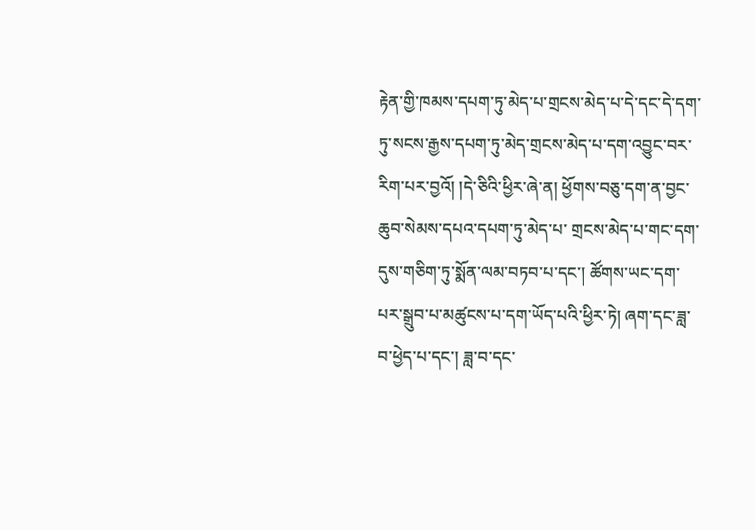རྟེན་གྱི་ཁམས་དཔག་ཏུ་མེད་པ་གྲངས་མེད་པ་དེ་དང་དེ་དག་ཏུ་སངས་རྒྱས་དཔག་ཏུ་མེད་གྲངས་མེད་པ་དག་འབྱུང་བར་རིག་པར་བྱའོ། །དེ་ཅིའི་ཕྱིར་ཞེ་ན། ཕྱོགས་བཅུ་དག་ན་བྱང་ཆུབ་སེམས་དཔའ་དཔག་ཏུ་མེད་པ་ གྲངས་མེད་པ་གང་དག་དུས་གཅིག་ཏུ་སྨོན་ལམ་བཏབ་པ་དང་། ཚོགས་ཡང་དག་པར་སྒྲུབ་པ་མཚུངས་པ་དག་ཡོད་པའི་ཕྱིར་ཏེ། ཞག་དང་ཟླ་བ་ཕྱེད་པ་དང་། ཟླ་བ་དང་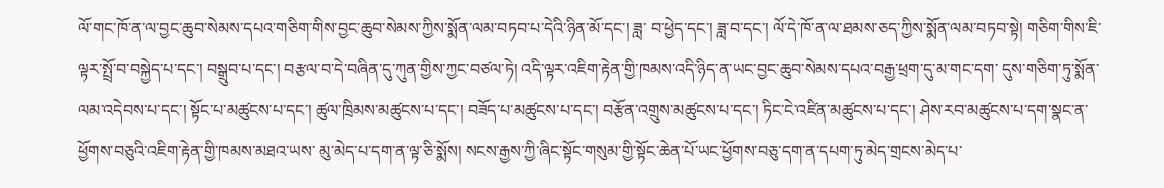ལོ་གང་ཁོ་ན་ལ་བྱང་ཆུབ་སེམས་དཔའ་གཅིག་གིས་བྱང་ཆུབ་སེམས་ཀྱིས་སྨོན་ལམ་བཏབ་པ་དེའི་ཉིན་མོ་དང་། ཟླ་ བ་ཕྱེད་དང་། ཟླ་བ་དང་། ལོ་དེ་ཁོ་ན་ལ་ཐམས་ཅད་ཀྱིས་སྨོན་ལམ་བཏབ་སྟེ། གཅིག་གིས་ཇི་ལྟར་སྤྲོ་བ་བསྐྱེད་པ་དང་། བསྒྲུབ་པ་དང་། བརྩལ་བ་དེ་བཞིན་དུ་ཀུན་གྱིས་ཀྱང་བཙལ་ཏེ། འདི་ལྟར་འཇིག་རྟེན་གྱི་ཁམས་འདི་ཉིད་ན་ཡང་བྱང་ཆུབ་སེམས་དཔའ་བརྒྱ་ཕྲག་དུ་མ་གང་དག་ དུས་གཅིག་ཏུ་སྨོན་ལམ་འདེབས་པ་དང་། སྟོང་པ་མཚུངས་པ་དང་། ཚུལ་ཁྲིམས་མཚུངས་པ་དང་། བཟོད་པ་མཚུངས་པ་དང་། བརྩོན་འགྲུས་མཚུངས་པ་དང་། ཏིང་ངེ་འཛིན་མཚུངས་པ་དང་། ཤེས་རབ་མཚུངས་པ་དག་སྣང་ན་ཕྱོགས་བཅུའི་འཇིག་རྟེན་གྱི་ཁམས་མཐའ་ཡས་ མུ་མེད་པ་དག་ན་ལྟ་ཅི་སྨོས། སངས་རྒྱས་ཀྱི་ཞིང་སྟོང་གསུམ་གྱི་སྟོང་ཆེན་པོ་ཡང་ཕྱོགས་བཅུ་དག་ན་དཔག་ཏུ་མེད་གྲངས་མེད་པ་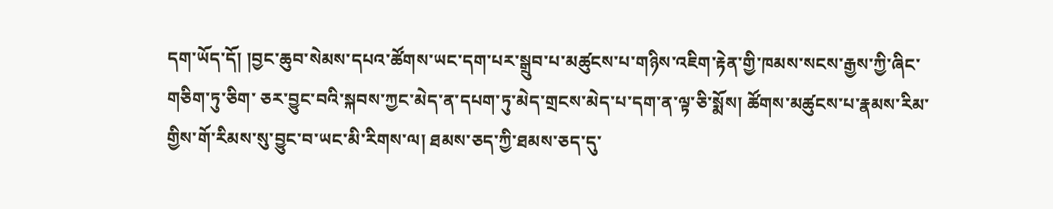དག་ཡོད་དོ། །བྱང་ཆུབ་སེམས་དཔའ་ཚོགས་ཡང་དག་པར་སྒྲུབ་པ་མཚུངས་པ་གཉིས་འཇིག་རྟེན་གྱི་ཁམས་སངས་རྒྱས་ཀྱི་ཞིང་གཅིག་ཏུ་ཅིག་ ཅར་བྱུང་བའི་སྐབས་ཀྱང་མེད་ན་དཔག་ཏུ་མེད་གྲངས་མེད་པ་དག་ན་ལྟ་ཅི་སྨོས། ཚོགས་མཚུངས་པ་རྣམས་རིམ་གྱིས་གོ་རིམས་སུ་བྱུང་བ་ཡང་མི་རིགས་ལ། ཐམས་ཅད་ཀྱི་ཐམས་ཅད་དུ་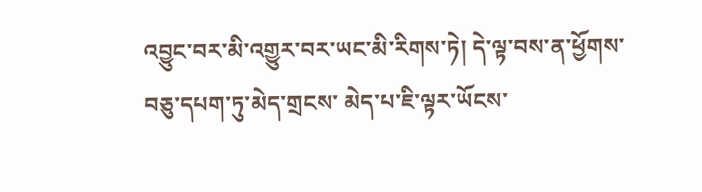འབྱུང་བར་མི་འགྱུར་བར་ཡང་མི་རིགས་ཏེ། དེ་ལྟ་བས་ན་ཕྱོགས་བཅུ་དཔག་ཏུ་མེད་གྲངས་ མེད་པ་ཇི་ལྟར་ཡོངས་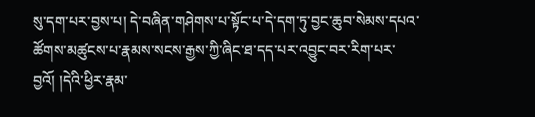སུ་དག་པར་བྱས་པ། དེ་བཞིན་གཤེགས་པ་སྟོང་པ་དེ་དག་ཏུ་བྱང་ཆུབ་སེམས་དཔའ་ཚོགས་མཚུངས་པ་རྣམས་སངས་རྒྱས་ཀྱི་ཞིང་ཐ་དད་པར་འབྱུང་བར་རིག་པར་བྱའོ། །དེའི་ཕྱིར་རྣམ་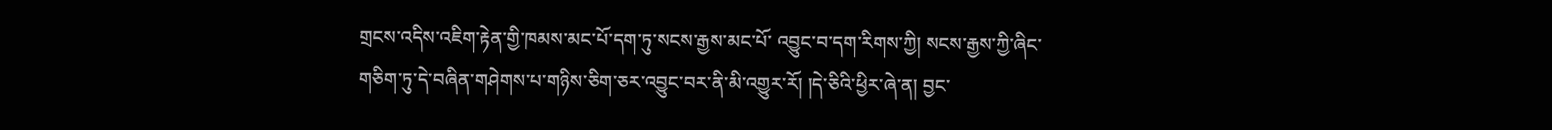གྲངས་འདིས་འཇིག་རྟེན་གྱི་ཁམས་མང་པོ་དག་ཏུ་སངས་རྒྱས་མང་པོ་ འབྱུང་བ་དག་རིགས་ཀྱི། སངས་རྒྱས་ཀྱི་ཞིང་གཅིག་ཏུ་དེ་བཞིན་གཤེགས་པ་གཉིས་ཅིག་ཅར་འབྱུང་བར་ནི་མི་འགྱུར་རོ། །དེ་ཅིའི་ཕྱིར་ཞེ་ན། བྱང་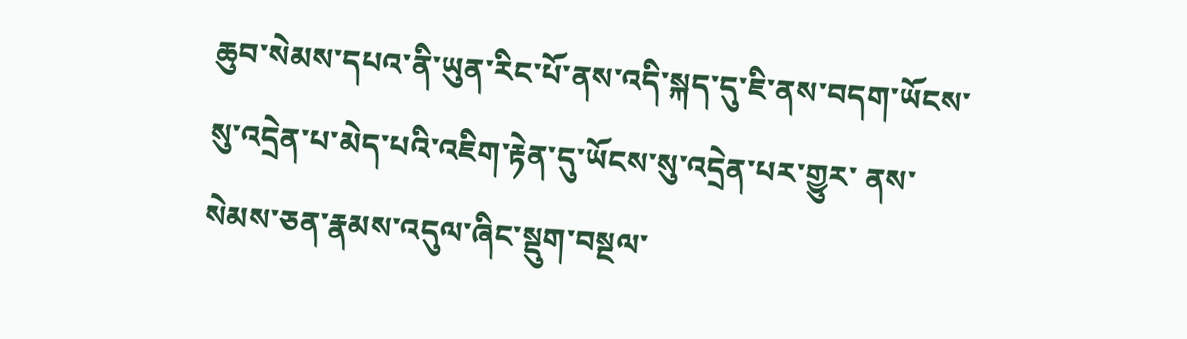ཆུབ་སེམས་དཔའ་ནི་ཡུན་རིང་པོ་ནས་འདི་སྐད་དུ་ཇི་ནས་བདག་ཡོངས་སུ་འདྲེན་པ་མེད་པའི་འཇིག་རྟེན་དུ་ཡོངས་སུ་འདྲེན་པར་གྱུར་ ནས་སེམས་ཅན་རྣམས་འདུལ་ཞིང་སྡུག་བསྔལ་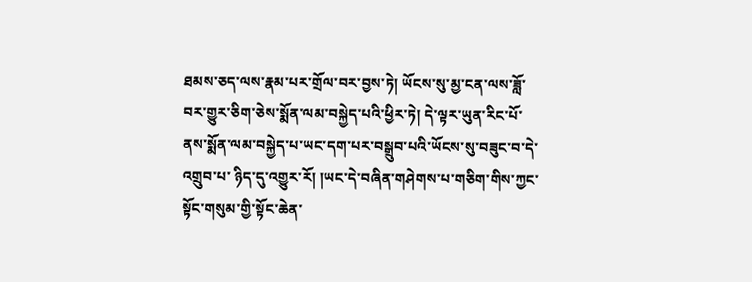ཐམས་ཅད་ལས་རྣམ་པར་གྲོལ་བར་བྱས་ཏེ། ཡོངས་སུ་མྱ་ངན་ལས་ཟློ་བར་གྱུར་ཅིག་ཅེས་སྨོན་ལམ་བསྐྱེད་པའི་ཕྱིར་ཏེ། དེ་ལྟར་ཡུན་རིང་པོ་ནས་སྨོན་ལམ་བསྐྱེད་པ་ཡང་དག་པར་བསྒྲུབ་པའི་ཡོངས་སུ་བཟུང་བ་དེ་འགྲུབ་པ་ ཉིད་དུ་འགྱུར་རོ། །ཡང་དེ་བཞིན་གཤེགས་པ་གཅིག་གིས་ཀྱང་སྟོང་གསུམ་གྱི་སྟོང་ཆེན་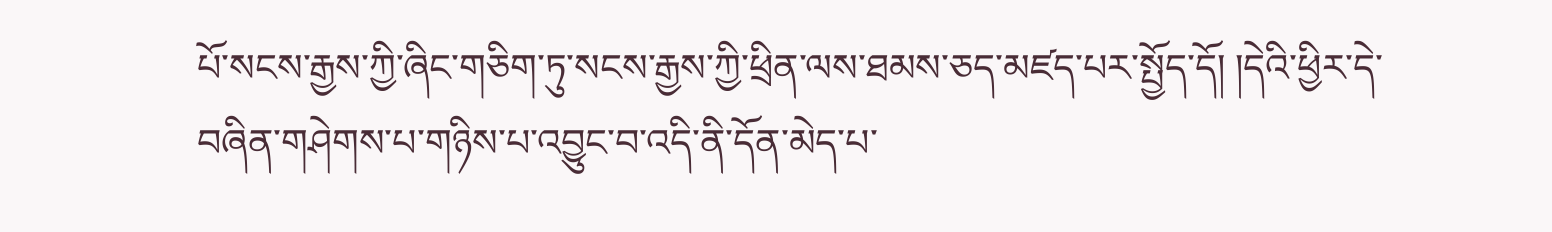པོ་སངས་རྒྱས་ཀྱི་ཞིང་གཅིག་ཏུ་སངས་རྒྱས་ཀྱི་ཕྲིན་ལས་ཐམས་ཅད་མཛད་པར་སྤྱོད་དོ། །དེའི་ཕྱིར་དེ་བཞིན་གཤེགས་པ་གཉིས་པ་འབྱུང་བ་འདི་ནི་དོན་མེད་པ་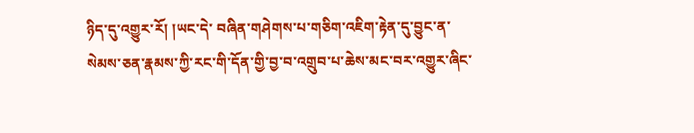ཉིད་དུ་འགྱུར་རོ། །ཡང་དེ་ བཞིན་གཤེགས་པ་གཅིག་འཇིག་རྟེན་དུ་བྱུང་ན་སེམས་ཅན་རྣམས་ཀྱི་རང་གི་དོན་གྱི་བྱ་བ་འགྲུབ་པ་ཆེས་མང་བར་འགྱུར་ཞིང་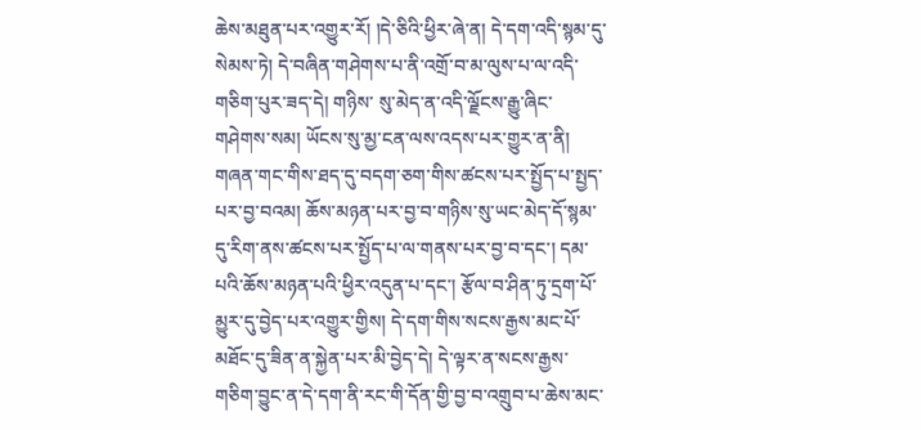ཆེས་མཐུན་པར་འགྱུར་རོ། །དེ་ཅིའི་ཕྱིར་ཞེ་ན། དེ་དག་འདི་སྙམ་དུ་སེམས་ཏེ། དེ་བཞིན་གཤེགས་པ་ནི་འགྲོ་བ་མ་ལུས་པ་ལ་འདི་གཅིག་པུར་ཟད་དེ། གཉིས་ སུ་མེད་ན་འདི་ལྗོངས་རྒྱུ་ཞིང་གཤེགས་སམ། ཡོངས་སུ་མྱ་ངན་ལས་འདས་པར་གྱུར་ན་ནི། གཞན་གང་གིས་ཐད་དུ་བདག་ཅག་གིས་ཚངས་པར་སྤྱོད་པ་སྤྱད་པར་བྱ་བའམ། ཆོས་མཉན་པར་བྱ་བ་གཉིས་སུ་ཡང་མེད་དོ་སྙམ་དུ་རིག་ནས་ཚངས་པར་སྤྱོད་པ་ལ་གནས་པར་བྱ་བ་དང་། དམ་པའི་ཆོས་མཉན་པའི་ཕྱིར་འདུན་པ་དང་། རྩོལ་བ་ཤིན་ཏུ་དྲག་པོ་མྱུར་དུ་བྱེད་པར་འགྱུར་གྱིས། དེ་དག་གིས་སངས་རྒྱས་མང་པོ་མཐོང་དུ་ཟིན་ན་སྐྱེན་པར་མི་བྱེད་དེ། དེ་ལྟར་ན་སངས་རྒྱས་གཅིག་བྱུང་ན་དེ་དག་ནི་རང་གི་དོན་གྱི་བྱ་བ་འགྲུབ་པ་ཆེས་མང་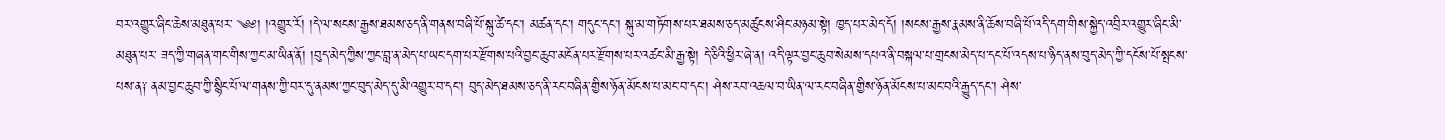བར་འགྱུར་ཞིང་ཆེས་མཐུན་པར་ ༄༅། །འགྱུར་རོ། །དེ་ལ་སངས་རྒྱས་ཐམས་ཅད་ནི་གནས་བཞི་པོ་སྐུ་ཚེ་དང་། མཚན་དང་། གདུང་དང་། སྐུ་མ་གཏོགས་པར་ཐམས་ཅད་མཚུངས་ཤིང་མཉམ་སྟེ། ཁྱད་པར་མེད་དོ། །སངས་རྒྱས་རྣམས་ནི་ཆོས་བཞི་པོ་འདི་དག་གིས་སྐྱེད་འབྲིར་འགྱུར་ཞིང་མི་མཐུན་པར་ ཟད་ཀྱི་གཞན་གང་གིས་ཀྱང་མ་ཡིན་ནོ། །བུད་མེད་ཀྱིས་ཀྱང་བླ་ན་མེད་པ་ཡང་དག་པར་རྫོགས་པའི་བྱང་ཆུབ་མངོན་པར་རྫོགས་པར་འཚང་མི་རྒྱ་སྟེ། དེ་ཅིའི་ཕྱིར་ཞེ་ན། འདི་ལྟར་བྱང་ཆུབ་སེམས་དཔའ་ནི་བསྐལ་པ་གྲངས་མེད་པ་དང་པོ་འདས་པ་ཉིད་ནས་བུད་མེད་ཀྱི་དངོས་པོ་སྤངས་ པས་ན༑ ནམ་བྱང་ཆུབ་ཀྱི་སྙིང་པོ་ལ་གནས་ཀྱི་བར་དུ་ནམས་ཀྱང་བུད་མེད་དུ་མི་འགྱུར་བ་དང་། བུད་མེད་ཐམས་ཅད་ནི་རང་བཞིན་གྱིས་ཉོན་མོངས་པ་མང་བ་དང་། ཤེས་རབ་འཆལ་བ་ཡིན་ལ་རང་བཞིན་གྱིས་ཉོན་མོངས་པ་མང་བའི་རྒྱུད་དང་། ཤེས་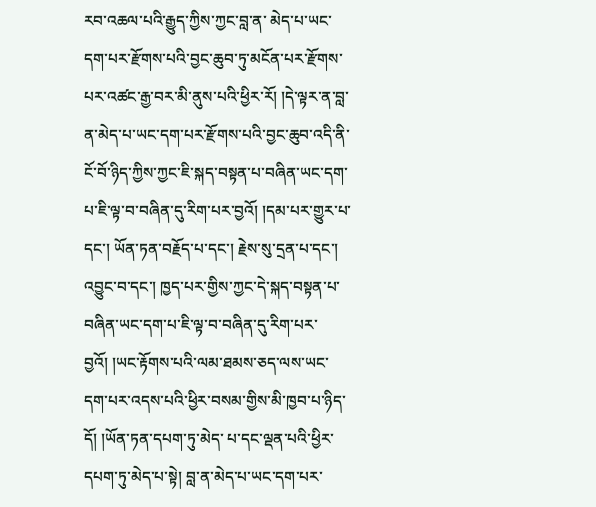རབ་འཆལ་པའི་རྒྱུད་ཀྱིས་ཀྱང་བླ་ན་ མེད་པ་ཡང་དག་པར་རྫོགས་པའི་བྱང་ཆུབ་ཏུ་མངོན་པར་རྫོགས་པར་འཚང་རྒྱ་བར་མི་ནུས་པའི་ཕྱིར་རོ། །དེ་ལྟར་ན་བླ་ན་མེད་པ་ཡང་དག་པར་རྫོགས་པའི་བྱང་ཆུབ་འདི་ནི་ངོ་བོ་ཉིད་ཀྱིས་ཀྱང་ཇི་སྐད་བསྟན་པ་བཞིན་ཡང་དག་པ་ཇི་ལྟ་བ་བཞིན་དུ་རིག་པར་བྱའོ། །དམ་པར་གྱུར་པ་དང་། ཡོན་ཏན་བརྗོད་པ་དང་། རྗེས་སུ་དྲན་པ་དང་། འབྱུང་བ་དང་། ཁྱད་པར་གྱིས་ཀྱང་དེ་སྐད་བསྟན་པ་བཞིན་ཡང་དག་པ་ཇི་ལྟ་བ་བཞིན་དུ་རིག་པར་བྱའོ། །ཡང་རྟོགས་པའི་ལམ་ཐམས་ཅད་ལས་ཡང་དག་པར་འདས་པའི་ཕྱིར་བསམ་གྱིས་མི་ཁྱབ་པ་ཉིད་དོ། །ཡོན་ཏན་དཔག་ཏུ་མེད་ པ་དང་ལྡན་པའི་ཕྱིར་དཔག་ཏུ་མེད་པ་སྟེ། བླ་ན་མེད་པ་ཡང་དག་པར་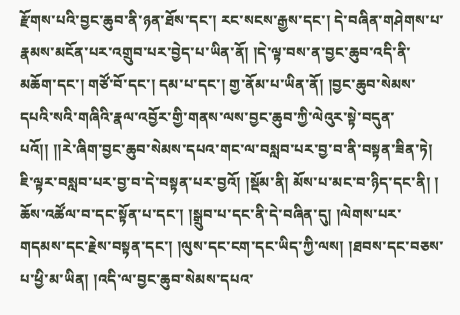རྫོགས་པའི་བྱང་ཆུབ་ནི་ཉན་ཐོས་དང་། རང་སངས་རྒྱས་དང་། དེ་བཞིན་གཤེགས་པ་རྣམས་མངོན་པར་འགྲུབ་པར་བྱེད་པ་ཡིན་ནོ། །དེ་ལྟ་བས་ན་བྱང་ཆུབ་འདི་ནི་མཆོག་དང་། གཙོ་བོ་དང་། དམ་པ་དང་། གྱ་ནོམ་པ་ཡིན་ནོ། །བྱང་ཆུབ་སེམས་དཔའི་སའི་གཞིའི་རྣལ་འབྱོར་གྱི་གནས་ལས་བྱང་ཆུབ་ཀྱི་ལེའུར་སྟེ་བདུན་པའོ།། །།རེ་ཞིག་བྱང་ཆུབ་སེམས་དཔའ་གང་ལ་བསླབ་པར་བྱ་བ་ནི་བསྟན་ཟིན་ཏེ། ཇི་ལྟར་བསླབ་པར་བྱ་བ་དེ་བསྟན་པར་བྱའོ། །སྡོམ་ནི། མོས་པ་མང་བ་ཉིད་དང་ནི། ། ཆོས་འཚོལ་བ་དང་སྟོན་པ་དང་། །སྒྲུབ་པ་དང་ནི་དེ་བཞིན་དུ། །ལེགས་པར་གདམས་དང་རྗེས་བསྟན་དང་། །ལུས་དང་ངག་དང་ཡིད་ཀྱི་ལས། །ཐབས་དང་བཅས་པ་ཕྱི་མ་ཡིན། །འདི་ལ་བྱང་ཆུབ་སེམས་དཔའ་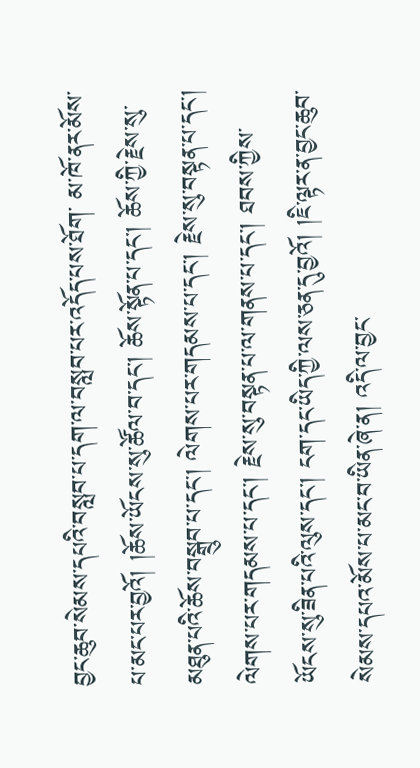བྱང་ཆུབ་སེམས་དཔའི་བསླབ་པ་དག་ལ་བསླབ་པར་འདོད་པས་ཐོག་ མ་ཁོ་ནར་མོས་པ་མང་པར་བྱའོ། །ཆོས་ཡོངས་སུ་ཚོལ་བ་དང་། ཆོས་སྟོན་པ་དང་། ཆོས་ཀྱི་རྗེས་སུ་མཐུན་པའི་ཆོས་བསྒྲུབ་པ་དང་། ལེགས་པར་གདམས་པ་དང་། རྗེས་སུ་བསྟན་པ་དང་། ལེགས་པར་གདམས་པ་དང་། རྗེས་སུ་བསྟན་པ་ལ་གནས་པ་དང་། ཐབས་ཀྱིས་ ཡོངས་སུ་ཟིན་པའི་ལུས་དང་། ངག་དང་ཡིད་ཀྱི་ལས་ཅན་དུ་བྱའོ། །ཇི་ལྟར་ན་བྱང་ཆུབ་སེམས་དཔའ་མོས་པ་མང་བ་ཡིན་ཞེ་ན། འདི་ལ་བྱང་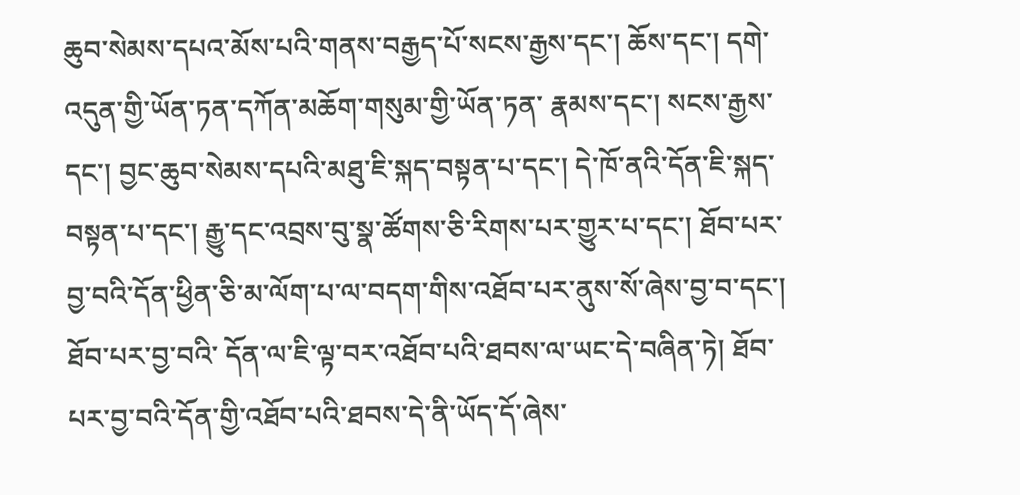ཆུབ་སེམས་དཔའ་མོས་པའི་གནས་བརྒྱད་པོ་སངས་རྒྱས་དང་། ཆོས་དང་། དགེ་འདུན་གྱི་ཡོན་ཏན་དཀོན་མཆོག་གསུམ་གྱི་ཡོན་ཏན་ རྣམས་དང་། སངས་རྒྱས་དང་། བྱང་ཆུབ་སེམས་དཔའི་མཐུ་ཇི་སྐད་བསྟན་པ་དང་། དེ་ཁོ་ནའི་དོན་ཇི་སྐད་བསྟན་པ་དང་། རྒྱུ་དང་འབྲས་བུ་སྣ་ཚོགས་ཅི་རིགས་པར་གྱུར་པ་དང་། ཐོབ་པར་བྱ་བའི་དོན་ཕྱིན་ཅི་མ་ལོག་པ་ལ་བདག་གིས་འཐོབ་པར་ནུས་སོ་ཞེས་བྱ་བ་དང་། ཐོབ་པར་བྱ་བའི་ དོན་ལ་ཇི་ལྟ་བར་འཐོབ་པའི་ཐབས་ལ་ཡང་དེ་བཞིན་ཏེ། ཐོབ་པར་བྱ་བའི་དོན་གྱི་འཐོབ་པའི་ཐབས་དེ་ནི་ཡོད་དོ་ཞེས་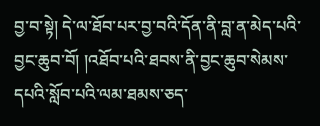བྱ་བ་སྟེ། དེ་ལ་ཐོབ་པར་བྱ་བའི་དོན་ནི་བླ་ན་མེད་པའི་བྱང་ཆུབ་བོ། །འཐོབ་པའི་ཐབས་ནི་བྱང་ཆུབ་སེམས་དཔའི་སློབ་པའི་ལམ་ཐམས་ཅད་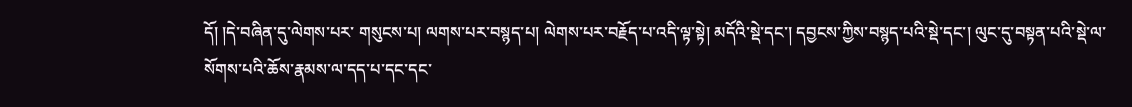དོ། །དེ་བཞིན་དུ་ལེགས་པར་ གསུངས་པ། ལགས་པར་བསྙད་པ། ལེགས་པར་བརྗོད་པ་འདི་ལྟ་སྟེ། མདོའི་སྡེ་དང་། དབྱངས་ཀྱིས་བསྙད་པའི་སྡེ་དང་། ལུང་དུ་བསྟན་པའི་སྡེ་ལ་སོགས་པའི་ཆོས་རྣམས་ལ་དད་པ་དང་དང་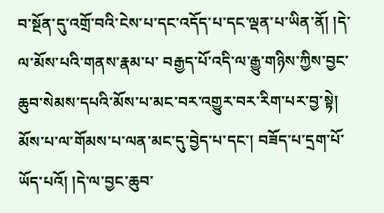བ་སྔོན་དུ་འགྲོ་བའི་ངེས་པ་དང་འདོད་པ་དང་ལྡན་པ་ཡིན་ནོ། །དེ་ལ་མོས་པའི་གནས་རྣམ་པ་ བརྒྱད་པོ་འདི་ལ་རྒྱུ་གཉིས་ཀྱིས་བྱང་ཆུབ་སེམས་དཔའི་མོས་པ་མང་བར་འགྱུར་བར་རིག་པར་བྱ་སྟེ། མོས་པ་ལ་གོམས་པ་ལན་མང་དུ་བྱེད་པ་དང་། བཟོད་པ་དྲག་པོ་ཡོད་པའོ། །དེ་ལ་བྱང་ཆུབ་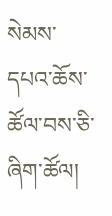སེམས་དཔའ་ཆོས་ཚོལ་བས་ཅི་ཞིག་ཚོལ།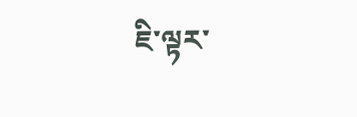ཇི་ལྟར་